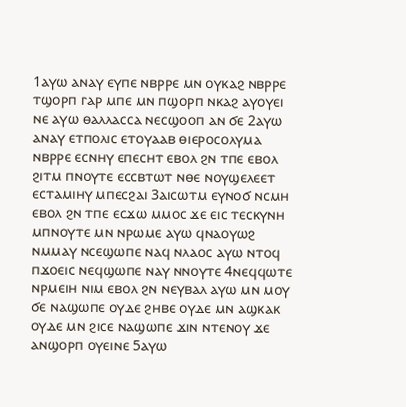1ⲁⲩⲱ ⲁⲛⲁⲩ ⲉⲩⲡⲉ ⲛⲃⲣⲣⲉ ⲙⲛ ⲟⲩⲕⲁϩ ⲛⲃⲣⲣⲉ ⲧϣⲟⲣⲡ ⲅⲁⲣ ⲙⲡⲉ ⲙⲛ ⲡϣⲟⲣⲡ ⲛⲕⲁϩ ⲁⲩⲟⲩⲉⲓ ⲛⲉ ⲁⲩⲱ ⲑⲁⲗⲗⲁⲥⲥⲁ ⲛⲉⲥϣⲟⲟⲡ ⲁⲛ ϭⲉ 2ⲁⲩⲱ ⲁⲛⲁⲩ ⲉⲧⲡⲟⲗⲓⲥ ⲉⲧⲟⲩⲁⲁⲃ ⲑⲓⲉⲣⲟⲥⲟⲗⲩⲙⲁ ⲛⲃⲣⲣⲉ ⲉⲥⲛⲏⲩ ⲉⲡⲉⲥⲏⲧ ⲉⲃⲟⲗ ϩⲛ ⲧⲡⲉ ⲉⲃⲟⲗ ϩⲓⲧⲙ ⲡⲛⲟⲩⲧⲉ ⲉⲥⲥⲃⲧⲱⲧ ⲛⲑⲉ ⲛⲟⲩϣⲉⲗⲉⲉⲧ ⲉⲥⲧⲁⲙⲓⲏⲩ ⲙⲡⲉⲥϩⲁⲓ 3ⲁⲓⲥⲱⲧⲙ ⲉⲩⲛⲟϭ ⲛⲥⲙⲏ ⲉⲃⲟⲗ ϩⲛ ⲧⲡⲉ ⲉⲥϫⲱ ⲙⲙⲟⲥ ϫⲉ ⲉⲓⲥ ⲧⲉⲥⲕⲩⲛⲏ ⲙⲡⲛⲟⲩⲧⲉ ⲙⲛ ⲛⲣⲱⲙⲉ ⲁⲩⲱ ϥⲛⲁⲟⲩⲱϩ ⲛⲙⲙⲁⲩ ⲛⲥⲉϣⲱⲡⲉ ⲛⲁϥ ⲛⲗⲁⲟⲥ ⲁⲩⲱ ⲛⲧⲟϥ ⲡϫⲟⲉⲓⲥ ⲛⲉϥϣⲱⲡⲉ ⲛⲁⲩ ⲛⲛⲟⲩⲧⲉ 4ⲛⲉϥϥⲱⲧⲉ ⲛⲣⲙⲉⲓⲏ ⲛⲓⲙ ⲉⲃⲟⲗ ϩⲛ ⲛⲉⲩⲃⲁⲗ ⲁⲩⲱ ⲙⲛ ⲙⲟⲩ ϭⲉ ⲛⲁϣⲱⲡⲉ ⲟⲩⲇⲉ ϩⲏⲃⲉ ⲟⲩⲇⲉ ⲙⲛ ⲁϣⲕⲁⲕ ⲟⲩⲇⲉ ⲙⲛ ϩⲓⲥⲉ ⲛⲁϣⲱⲡⲉ ϫⲓⲛ ⲛⲧⲉⲛⲟⲩ ϫⲉ ⲁⲛϣⲟⲣⲡ ⲟⲩⲉⲓⲛⲉ 5ⲁⲩⲱ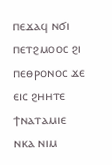ⲡⲉϫⲁϥ ⲛϭⲓ ⲡⲉⲧϩⲙⲟⲟⲥ ϩⲓ ⲡⲉⲑⲣⲟⲛⲟⲥ ϫⲉ ⲉⲓⲥ ϩⲏⲏⲧⲉ ϯⲛⲁⲧⲁⲙⲓⲉ ⲛⲕⲁ ⲛⲓⲙ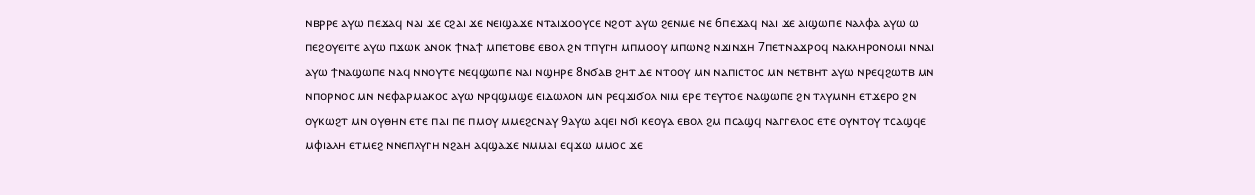ⲛⲃⲣⲣⲉ ⲁⲩⲱ ⲡⲉϫⲁϥ ⲛⲁⲓ ϫⲉ ⲥϩⲁⲓ ϫⲉ ⲛⲉⲓϣⲁϫⲉ ⲛⲧⲁⲓϫⲟⲟⲩⲥⲉ ⲛϩⲟⲧ ⲁⲩⲱ ϩⲉⲛⲙⲉ ⲛⲉ 6ⲡⲉϫⲁϥ ⲛⲁⲓ ϫⲉ ⲁⲓϣⲱⲡⲉ ⲛⲁⲗⲫⲁ ⲁⲩⲱ ⲱ ⲡⲉϩⲟⲩⲉⲓⲧⲉ ⲁⲩⲱ ⲡϫⲱⲕ ⲁⲛⲟⲕ ϯⲛⲁϯ ⲙⲡⲉⲧⲟⲃⲉ ⲉⲃⲟⲗ ϩⲛ ⲧⲡⲩⲅⲏ ⲙⲡⲙⲟⲟⲩ ⲙⲡⲱⲛϩ ⲛϫⲓⲛϫⲏ 7ⲡⲉⲧⲛⲁϫⲣⲟϥ ⲛⲁⲕⲗⲏⲣⲟⲛⲟⲙⲓ ⲛⲛⲁⲓ ⲁⲩⲱ ϯⲛⲁϣⲱⲡⲉ ⲛⲁϥ ⲛⲛⲟⲩⲧⲉ ⲛⲉϥϣⲱⲡⲉ ⲛⲁⲓ ⲛϣⲏⲣⲉ 8ⲛϭⲁⲃ ϩⲏⲧ ⲇⲉ ⲛⲧⲟⲟⲩ ⲙⲛ ⲛⲁⲡⲓⲥⲧⲟⲥ ⲙⲛ ⲛⲉⲧⲃⲏⲧ ⲁⲩⲱ ⲛⲣⲉϥϩⲱⲧⲃ ⲙⲛ ⲛⲡⲟⲣⲛⲟⲥ ⲙⲛ ⲛⲉⲫⲁⲣⲙⲁⲕⲟⲥ ⲁⲩⲱ ⲛⲣϥϣⲙϣⲉ ⲉⲓⲇⲱⲗⲟⲛ ⲙⲛ ⲣⲉϥϫⲓϭⲟⲗ ⲛⲓⲙ ⲉⲣⲉ ⲧⲉⲩⲧⲟⲉ ⲛⲁϣⲱⲡⲉ ϩⲛ ⲧⲗⲩⲙⲛⲏ ⲉⲧϫⲉⲣⲟ ϩⲛ ⲟⲩⲕⲱϩⲧ ⲙⲛ ⲟⲩⲑⲏⲛ ⲉⲧⲉ ⲡⲁⲓ ⲡⲉ ⲡⲙⲟⲩ ⲙⲙⲉϩⲥⲛⲁⲩ 9ⲁⲩⲱ ⲁϥⲉⲓ ⲛϭⲓ ⲕⲉⲟⲩⲁ ⲉⲃⲟⲗ ϩⲙ ⲡⲥⲁϣϥ ⲛⲁⲅⲅⲉⲗⲟⲥ ⲉⲧⲉ ⲟⲩⲛⲧⲟⲩ ⲧⲥⲁϣϥⲉ ⲙⲫⲓⲁⲗⲏ ⲉⲧⲙⲉϩ ⲛⲛⲉⲡⲗⲩⲅⲏ ⲛϩⲁⲏ ⲁϥϣⲁϫⲉ ⲛⲙⲙⲁⲓ ⲉϥϫⲱ ⲙⲙⲟⲥ ϫⲉ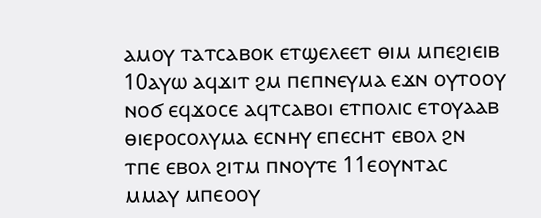ⲁⲙⲟⲩ ⲧⲁⲧⲥⲁⲃⲟⲕ ⲉⲧϣⲉⲗⲉⲉⲧ ⲑⲓⲙ ⲙⲡⲉϩⲓⲉⲓⲃ 10ⲁⲩⲱ ⲁϥϫⲓⲧ ϩⲙ ⲡⲉⲡⲛⲉⲩⲙⲁ ⲉϫⲛ ⲟⲩⲧⲟⲟⲩ ⲛⲟϭ ⲉϥϫⲟⲥⲉ ⲁϥⲧⲥⲁⲃⲟⲓ ⲉⲧⲡⲟⲗⲓⲥ ⲉⲧⲟⲩⲁⲁⲃ ⲑⲓⲉⲣⲟⲥⲟⲗⲩⲙⲁ ⲉⲥⲛⲏⲩ ⲉⲡⲉⲥⲏⲧ ⲉⲃⲟⲗ ϩⲛ ⲧⲡⲉ ⲉⲃⲟⲗ ϩⲓⲧⲙ ⲡⲛⲟⲩⲧⲉ 11ⲉⲟⲩⲛⲧⲁⲥ ⲙⲙⲁⲩ ⲙⲡⲉⲟⲟⲩ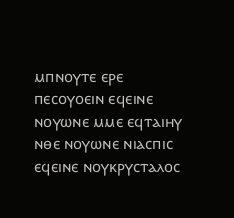ⲙⲡⲛⲟⲩⲧⲉ ⲉⲣⲉ ⲡⲉⲥⲟⲩⲟⲉⲓⲛ ⲉϥⲉⲓⲛⲉ ⲛⲟⲩⲱⲛⲉ ⲙⲙⲉ ⲉϥⲧⲁⲓⲏⲩ ⲛⲑⲉ ⲛⲟⲩⲱⲛⲉ ⲛⲓⲁⲥⲡⲓⲥ ⲉϥⲉⲓⲛⲉ ⲛⲟⲩⲕⲣⲩⲥⲧⲁⲗⲟⲥ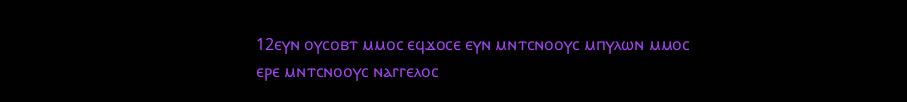12ⲉⲩⲛ ⲟⲩⲥⲟⲃⲧ ⲙⲙⲟⲥ ⲉϥϫⲟⲥⲉ ⲉⲩⲛ ⲙⲛⲧⲥⲛⲟⲟⲩⲥ ⲙⲡⲩⲗⲱⲛ ⲙⲙⲟⲥ ⲉⲣⲉ ⲙⲛⲧⲥⲛⲟⲟⲩⲥ ⲛⲁⲅⲅⲉⲗⲟⲥ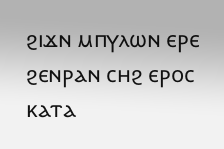ϩⲓϫⲛ ⲙⲡⲩⲗⲱⲛ ⲉⲣⲉ ϩⲉⲛⲣⲁⲛ ⲥⲏϩ ⲉⲣⲟⲥ ⲕⲁⲧⲁ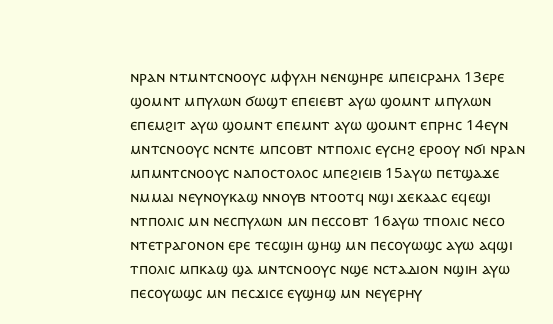ⲛⲣⲁⲛ ⲛⲧⲙⲛⲧⲥⲛⲟⲟⲩⲥ ⲙⲫⲩⲗⲏ ⲛⲉⲛϣⲏⲣⲉ ⲙⲡⲉⲓⲥⲣⲁⲏⲗ 13ⲉⲣⲉ ϣⲟⲙⲛⲧ ⲙⲡⲩⲗⲱⲛ ϭⲱϣⲧ ⲉⲡⲉⲓⲉⲃⲧ ⲁⲩⲱ ϣⲟⲙⲛⲧ ⲙⲡⲩⲗⲱⲛ ⲉⲡⲉⲙϩⲓⲧ ⲁⲩⲱ ϣⲟⲙⲛⲧ ⲉⲡⲉⲙⲛⲧ ⲁⲩⲱ ϣⲟⲙⲛⲧ ⲉⲡⲣⲏⲥ 14ⲉⲩⲛ ⲙⲛⲧⲥⲛⲟⲟⲩⲥ ⲛⲥⲛⲧⲉ ⲙⲡⲥⲟⲃⲧ ⲛⲧⲡⲟⲗⲓⲥ ⲉⲩⲥⲏϩ ⲉⲣⲟⲟⲩ ⲛϭⲓ ⲛⲣⲁⲛ ⲙⲡⲙⲛⲧⲥⲛⲟⲟⲩⲥ ⲛⲁⲡⲟⲥⲧⲟⲗⲟⲥ ⲙⲡⲉϩⲓⲉⲓⲃ 15ⲁⲩⲱ ⲡⲉⲧϣⲁϫⲉ ⲛⲙⲙⲁⲓ ⲛⲉⲩⲛⲟⲩⲕⲁϣ ⲛⲛⲟⲩⲃ ⲛⲧⲟⲟⲧϥ ⲛϣⲓ ϫⲉⲕⲁⲁⲥ ⲉϥⲉϣⲓ ⲛⲧⲡⲟⲗⲓⲥ ⲙⲛ ⲛⲉⲥⲡⲩⲗⲱⲛ ⲙⲛ ⲡⲉⲥⲥⲟⲃⲧ 16ⲁⲩⲱ ⲧⲡⲟⲗⲓⲥ ⲛⲉⲥⲟ ⲛⲧⲉⲧⲣⲁⲅⲟⲛⲟⲛ ⲉⲣⲉ ⲧⲉⲥϣⲓⲏ ϣⲏϣ ⲙⲛ ⲡⲉⲥⲟⲩⲱϣⲥ ⲁⲩⲱ ⲁϥϣⲓ ⲧⲡⲟⲗⲓⲥ ⲙⲡⲕⲁϣ ϣⲁ ⲙⲛⲧⲥⲛⲟⲟⲩⲥ ⲛϣⲉ ⲛⲥⲧⲁⲇⲓⲟⲛ ⲛϣⲓⲏ ⲁⲩⲱ ⲡⲉⲥⲟⲩⲱϣⲥ ⲙⲛ ⲡⲉⲥϫⲓⲥⲉ ⲉⲩϣⲏϣ ⲙⲛ ⲛⲉⲩⲉⲣⲏⲩ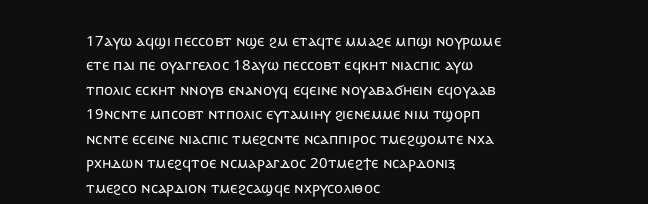17ⲁⲩⲱ ⲁϥϣⲓ ⲡⲉⲥⲥⲟⲃⲧ ⲛϣⲉ ϩⲙ ⲉⲧⲁϥⲧⲉ ⲙⲙⲁϩⲉ ⲙⲡϣⲓ ⲛⲟⲩⲣⲱⲙⲉ ⲉⲧⲉ ⲡⲁⲓ ⲡⲉ ⲟⲩⲁⲅⲅⲉⲗⲟⲥ 18ⲁⲩⲱ ⲡⲉⲥⲥⲟⲃⲧ ⲉϥⲕⲏⲧ ⲛⲓⲁⲥⲡⲓⲥ ⲁⲩⲱ ⲧⲡⲟⲗⲓⲥ ⲉⲥⲕⲏⲧ ⲛⲛⲟⲩⲃ ⲉⲛⲁⲛⲟⲩϥ ⲉϥⲉⲓⲛⲉ ⲛⲟⲩⲁⲃⲁϭⲏⲉⲓⲛ ⲉϥⲟⲩⲁⲁⲃ 19ⲛⲥⲛⲧⲉ ⲙⲡⲥⲟⲃⲧ ⲛⲧⲡⲟⲗⲓⲥ ⲉⲩⲧⲁⲙⲓⲏⲩ ϩⲓⲉⲛⲉⲙⲙⲉ ⲛⲓⲙ ⲧϣⲟⲣⲡ ⲛⲥⲛⲧⲉ ⲉⲥⲉⲓⲛⲉ ⲛⲓⲁⲥⲡⲓⲥ ⲧⲙⲉϩⲥⲛⲧⲉ ⲛⲥⲁⲡⲡⲓⲣⲟⲥ ⲧⲙⲉϩϣⲟⲙⲧⲉ ⲛⲭⲁ ⲣⲭⲏⲇⲱⲛ ⲧⲙⲉϩϥⲧⲟⲉ ⲛⲥⲙⲁⲣⲁⲅⲇⲟⲥ 20ⲧⲙⲉϩϯⲉ ⲛⲥⲁⲣⲇⲟⲛⲓⲝ ⲧⲙⲉϩⲥⲟ ⲛⲥⲁⲣⲇⲓⲟⲛ ⲧⲙⲉϩⲥⲁϣϥⲉ ⲛⲭⲣⲩⲥⲟⲗⲓⲑⲟⲥ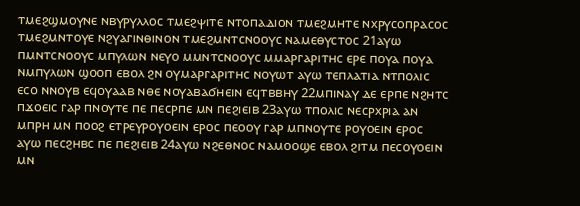ⲧⲙⲉϩϣⲙⲟⲩⲛⲉ ⲛⲃⲩⲣⲩⲗⲗⲟⲥ ⲧⲙⲉϩⲯⲓⲧⲉ ⲛⲧⲟⲡⲁⲇⲓⲟⲛ ⲧⲙⲉϩⲙⲏⲧⲉ ⲛⲭⲣⲩⲥⲟⲡⲣⲁⲥⲟⲥ ⲧⲙⲉϩⲙⲛⲧⲟⲩⲉ ⲛϩⲩⲁⲅⲓⲛⲑⲓⲛⲟⲛ ⲧⲙⲉϩⲙⲛⲧⲥⲛⲟⲟⲩⲥ ⲛⲁⲙⲉⲑⲩⲥⲧⲟⲥ 21ⲁⲩⲱ ⲡⲙⲛⲧⲥⲛⲟⲟⲩⲥ ⲙⲡⲩⲗⲱⲛ ⲛⲉⲩⲟ ⲙⲙⲛⲧⲥⲛⲟⲟⲩⲥ ⲙⲙⲁⲣⲅⲁⲣⲓⲧⲏⲥ ⲉⲣⲉ ⲡⲟⲩⲁ ⲡⲟⲩⲁ ⲛⲙⲡⲩⲗⲱⲛ ϣⲟⲟⲡ ⲉⲃⲟⲗ ϩⲛ ⲟⲩⲙⲁⲣⲅⲁⲣⲓⲧⲏⲥ ⲛⲟⲩⲱⲧ ⲁⲩⲱ ⲧⲉⲡⲗⲁⲧⲓⲁ ⲛⲧⲡⲟⲗⲓⲥ ⲉⲥⲟ ⲛⲛⲟⲩⲃ ⲉϥⲟⲩⲁⲁⲃ ⲛⲑⲉ ⲛⲟⲩⲁⲃⲁϭⲏⲉⲓⲛ ⲉϥⲧⲃⲃⲏⲩ 22ⲙⲡⲓⲛⲁⲩ ⲇⲉ ⲉⲣⲡⲉ ⲛϩⲏⲧⲥ ⲡϫⲟⲉⲓⲥ ⲅⲁⲣ ⲡⲛⲟⲩⲧⲉ ⲡⲉ ⲡⲉⲥⲣⲡⲉ ⲙⲛ ⲡⲉϩⲓⲉⲓⲃ 23ⲁⲩⲱ ⲧⲡⲟⲗⲓⲥ ⲛⲉⲥⲣⲭⲣⲓⲁ ⲁⲛ ⲙⲡⲣⲏ ⲙⲛ ⲡⲟⲟϩ ⲉⲧⲣⲉⲩⲣⲟⲩⲟⲉⲓⲛ ⲉⲣⲟⲥ ⲡⲉⲟⲟⲩ ⲅⲁⲣ ⲙⲡⲛⲟⲩⲧⲉ ⲣⲟⲩⲟⲉⲓⲛ ⲉⲣⲟⲥ ⲁⲩⲱ ⲡⲉⲥϩⲏⲃⲥ ⲡⲉ ⲡⲉϩⲓⲉⲓⲃ 24ⲁⲩⲱ ⲛϩⲉⲑⲛⲟⲥ ⲛⲁⲙⲟⲟϣⲉ ⲉⲃⲟⲗ ϩⲓⲧⲙ ⲡⲉⲥⲟⲩⲟⲉⲓⲛ ⲙⲛ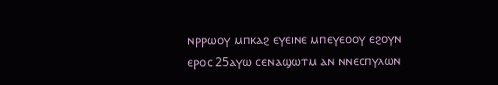ⲛⲣⲣⲱⲟⲩ ⲙⲡⲕⲁϩ ⲉⲩⲉⲓⲛⲉ ⲙⲡⲉⲩⲉⲟⲟⲩ ⲉϩⲟⲩⲛ ⲉⲣⲟⲥ 25ⲁⲩⲱ ⲥⲉⲛⲁϣⲱⲧⲙ ⲁⲛ ⲛⲛⲉⲥⲡⲩⲗⲱⲛ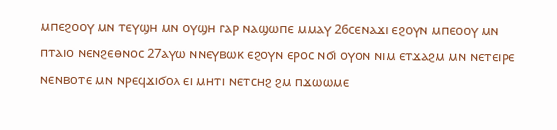ⲙⲡⲉϩⲟⲟⲩ ⲙⲛ ⲧⲉⲩϣⲏ ⲙⲛ ⲟⲩϣⲏ ⲅⲁⲣ ⲛⲁϣⲱⲡⲉ ⲙⲙⲁⲩ 26ⲥⲉⲛⲁϫⲓ ⲉϩⲟⲩⲛ ⲙⲡⲉⲟⲟⲩ ⲙⲛ ⲡⲧⲁⲓⲟ ⲛⲉⲛϩⲉⲑⲛⲟⲥ 27ⲁⲩⲱ ⲛⲛⲉⲩⲃⲱⲕ ⲉϩⲟⲩⲛ ⲉⲣⲟⲥ ⲛϭⲓ ⲟⲩⲟⲛ ⲛⲓⲙ ⲉⲧϫⲁϩⲙ ⲙⲛ ⲛⲉⲧⲉⲓⲣⲉ ⲛⲉⲛⲃⲟⲧⲉ ⲙⲛ ⲛⲣⲉϥϫⲓϭⲟⲗ ⲉⲓ ⲙⲏⲧⲓ ⲛⲉⲧⲥⲏϩ ϩⲙ ⲡϫⲱⲱⲙⲉ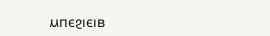ⲙⲡⲉϩⲓⲉⲓⲃ